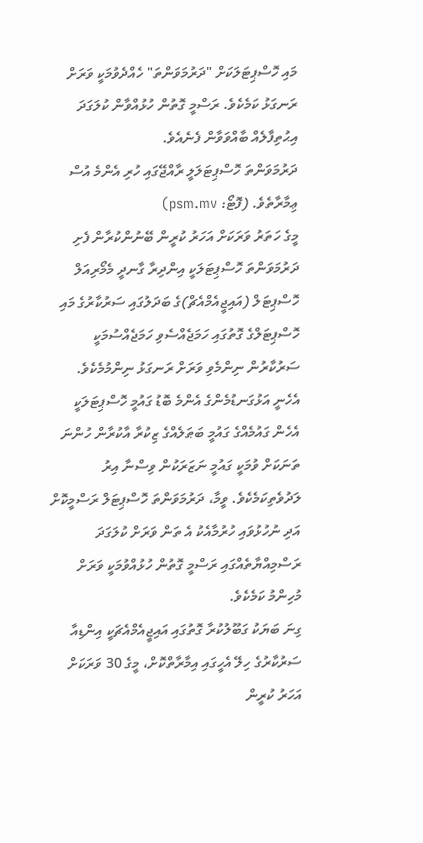މައި ހޮސްޕިޓަލަކަށް "ދަރުމަވަންތަ" ހެއްދެވުމަކީ ވަރަށް ރަނގަޅު ކަމެކެވެ. ރަސްމީ ގޮތުން ހުޅުއްވާން ކުލަގަދަ އިޙުތިފާލެއް ބާއްވަވާން ފެނެއެވެ.
ދަރުމަވަންތަ ހޮސްޕިޓަލަލީ ރާއްޖޭގައި ހުރި އެންމެ އުސް ޢިމާރާތެވެ. (ފޮޓޯ: psm.mv)
މީގެ ހަތަރު ވަރަކަށް އަހަރު ކުރީން ބޭނުންކުރާން ފެށި ދަރުމަވަންތަ ހޮސްޕިޓަލަކީ އިންދިރާ ގާނދީ މެމޯރިއަލް ހޮސްޕިޓަލް (އައިޖީއެމްއެޗް)ގެ ބަދަލުގައި ސަރުކާރުގެ މައި ހޮސްޕިޓަލްގެ ގޮތުގައި ހަމަޖެއްސެވި ހަމަޖެއްސުމަކީ ސަރުކާރުން ނިންމެވި ވަރަށް ރަނގަޅު ނިންމުމެކެވެ. އެހެނީ އަޅުގަނޑުމެންގެ އެންމެ ބޮޑު ގައުމީ ހޮސްޕިޓަލަކީ އެހެން ގައުމެއްގެ ގައުމީ ބަޠަލެއްގެ ޒިކުރާ އާކުރާން ހުންނަ ތަނަކަށް ވުމަކީ ގައުމީ ނަޒަރަކުން ވިސްނާ އިރު ލަދުވެތިކަމެކެވެ. ވީމާ، ދަރުމަވަންތަ ހޮސްޕިޓަލް ރަސްމީކޮށް އަދި ނުހުޅުވައި ހުރުމާއެކު އެ ތަން ވަރަށް ކުލަގަދަ ރަސްމިއްޔާތެއްގައި ރަސްމީ ގޮތުން ހުޅުއްވުމަކީ ވަރަށް މުހިންމު ކަމެކެވެ.
ގިނަ ބަޔަކު ގަބޫލުކުރާ ގޮތުގައި އައިޖީއެމްއެޗަކީ އިންޑިއާ ސަރުކާރުގެ ހިލޭ އެހީގައި އިމާރާތްކޮށް، މީގެ 30 ވަރަކަށް އަހަރު ކުރީން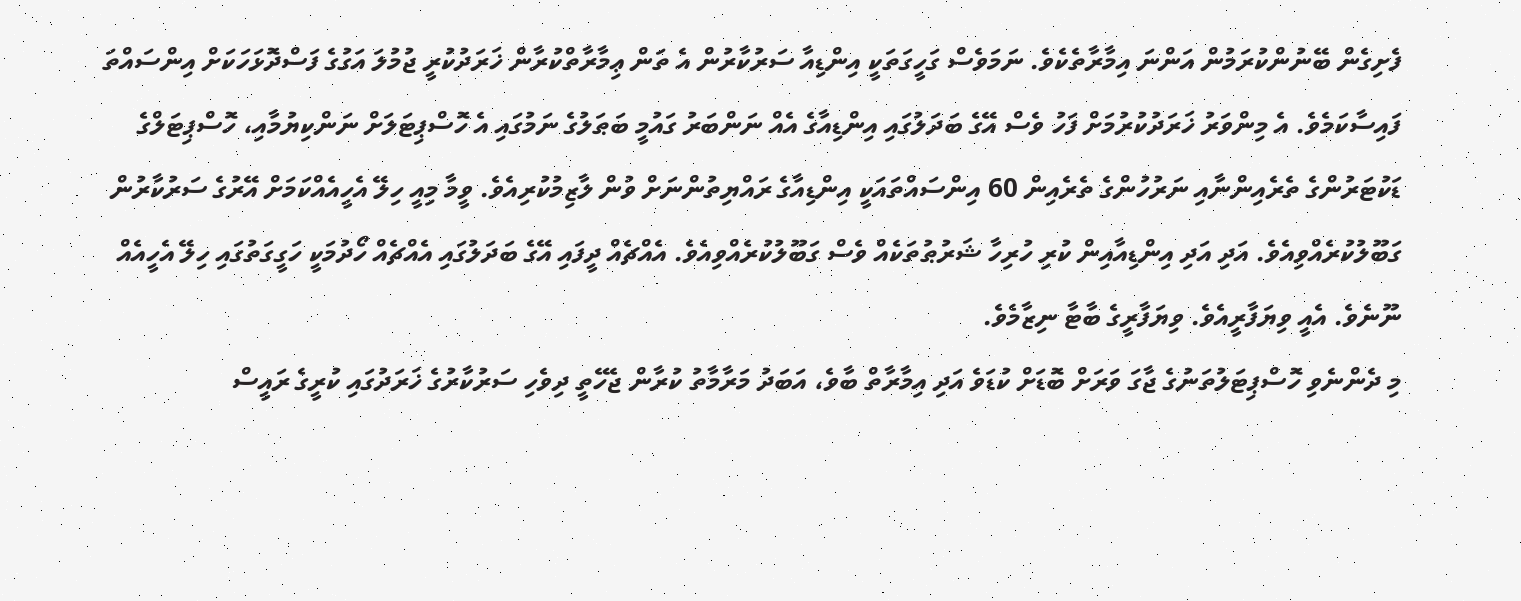ފެށިގެން ބޭނުންކުރަމުން އަންނަ އިމާރާތެކެވެ. ނަމަވެސް ގަހީގަތަކީ އިންޑިއާ ސަރުކާރުން އެ ތަން ޢިމާރާތްކުރާން ޚަރަދުކުރީ ޖުމުލަ އަގުގެ ފަސްދޮޅަހަކަށް އިންސައްތަ ފައިސާކަމެވެ. އެ މިންވަރު ޚަރަދުކުރުމަށް ފަހު ވެސް އޭގެ ބަދަލުގައި އިންޑިއާގެ އެއް ނަންބަރު ގައުމީ ބަޠަލުގެ ނަމުގައި އެ ހޮސްޕިޓަލަށް ނަންކިޔުމާއި، ހޮސްޕިޓަލްގެ ޑަކުޓަރުންގެ ތެރެއިންނާއި ނަރުހުންގެ ތެރެއިން 60 އިންސައްތައަކީ އިންޑިއާގެ ރައްޔިތުންނަށް ވުން ލާޒިމުކުރިއެވެ. ވީމާ މިއީ ހިލޭ އެހީއެއްކަމަށް އޭރުގެ ސަރުކާރުން ގަބޫލުކުރެއްވިއެވެ. އަދި އަދި އިންޑިއާއިން ކުރި ހުރިހާ ޝަރުޠުތަކެއް ވެސް ގަބޫލުކުރެއްވިއެވެ. އެއްޗެއް ދީފައި އޭގެ ބަދަލުގައި އެއްޗެއް ހޯދުމަކީ ހަގީގަތުގައި ހިލޭ އެހީއެއް ނޫނެވެ. އެއީ ވިޔަފާރީއެވެ. ވިޔަފާރީގެ ބާޓާ ނިޒާމެވެ.
މި ދެންނެވި ހޮސްޕިޓަލުތަނުގެ ޖާގަ ވަރަށް ބޮޑަށް ކުޑަވެ އަދި އިމާރާތް ބާވެ، އަބަދު މަރާމާތު ކުރާން ޖެހޭތީ ދިވެހި ސަރުކާރުގެ ޚަރަދުގައި ކުރީގެ ރައީސް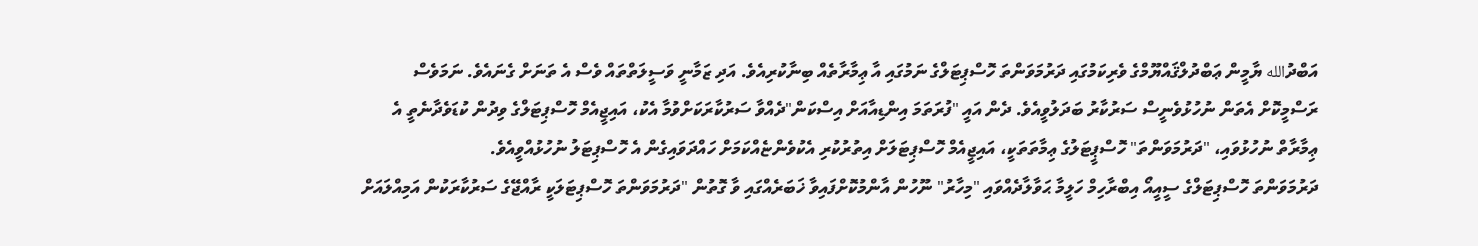އަބްދުالله ޔާމީން ޢަބްދުލްޤައްޔޫމްގެ ވެރިކަމުގައި ދަރުމަވަންތަ ހޮސްޕިޓަލްގެ ނަމުގައި އާ ޢިމާރާތެއް ބިނާކުރިއެވެ. އަދި ޒަމާނީ ވަސީލަތްތައް ވެސް އެ ތަނަށް ގެނައެވެ. ނަމަވެސް ރަސްމީކޮށް އެތަން ނުހުޅުވެނީސް ސަރުކާރު ބަދަލުވީއެވެ. ދެން އައީ "ފުރަތަމަ އިންޑިއާއަށް އިސްކަން"ދެއްވާ ސަރުކާރަކަށްވުމާ އެކު، އައިޖީއެމް ހޮސްޕިޓަލްގެ ވިދުން ކުޑަވެދާނެތީ އެ ޢިމާރާތް ނުހުޅުވައި، "ދަރުމަވަންތަ" ހޮސްޕީޓަލުގެ ޢިމާތަތަކީ، އައިޖީއެމް ހޮސްޕިޓަލަށް އިތުރުކުރި އެކުވެންޏެއްކަމަށް ހައްދަވައިގެން އެ ހޮސްޕިޓަލު ނުހުޅުއްވީއެވެ.
ދަރުމަވަންތަ ހޮސްޕިޓަލްގެ ސީއީއޯ އިބްރާހިމް ހަލީމާ ޙަވާލާދެއްވައި "މިހާރު" ނޫހުން އާންމުކޮށްފައިވާ ޚަބަރެއްގައި ވާ ގޮތުން "ދަރުމަވަންތަ ހޮސްޕިޓަލަކީ ރާއްޖޭގެ ސަރުކާރަކުން އަމިއްލައަށް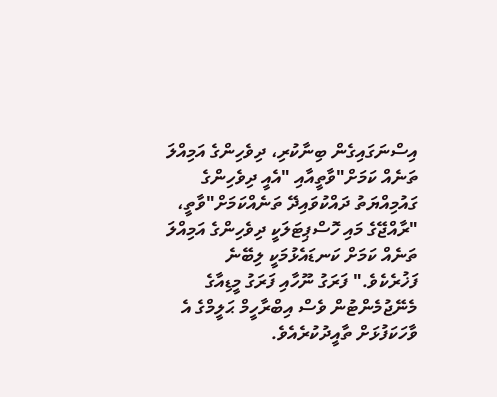އިސްނަގައިގެން ބިނާކުރި، ދިވެހިންގެ އަމިއްލަ ތަނެއް ކަމަށް"ވާތީއާއި "އެއީ ދިވެހިންގެ ގައުމިއްޔަތު ދައްކުވައިދޭ ތަނެއްކަމަށް"ވާތީ، "ރާއްޖޭގެ މައި ހޮސްޕިޓަލަކީ ދިވެހިންގެ އަމިއްލަ ތަނެއް ކަމަށް ކަނޑައެޅުމަކީ ލިބޭނެ ފަޚުރެކެވެ." ފަރަގު ނޫހާއި ފަރަގު މީޑިއާގެ މެނޭޖުމެންޓުން ވެސް އިބްރާހީމް ޙަލީމްގެ އެ ވާހަކަފުޅަށް ތާއީދުކުރެއެވެ.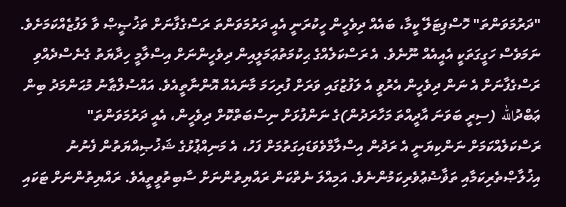"ދަރުމަވަންތަ" ހޮސްޕިޓަލޭ ކީމާ، ބައެއް ދިވެހީން ހީކުރަނީ އެއީ ދަރުމަވަންތަ ރަސްގެފާނަށް ތަޚުޞީޞް ވާ ލަފުޒެއްކަމަށެވެ. ނަމަވެސް ހަގީގަތަކީ އެއީއެއް ނޫނެވެ. އެ ރަސްކަލެއްގެ ޙިކުމަތުޢަމަލީއިން ދިވެހީންނަށް އިސްލާމީ ހިދާޔަތު ގެނެސްދެއްވި ރަސްގެފާނަށް އެ ނަން ދިވެހީން އެރުވީ އެ ލަފުޒުގައި ވަރަށް ފުރިހަމަ މާނައެއް އޮންނާތީއެވެ. އައްސުލްޠާނު މުޙަންމަދު ބިން ޢަބްދުالله (ސިރީ ބަވަނަ އާދީއްތަ މަހާރަދުން)ގެ ނަންފުޅަށް ނިސްބަތްކޮށް ދިވެހީން، އެއީ ދަރުމަވަންތަ" ރަސްކަލެއްކަމަށް ނަންކިޔަނީ އެ ރަދުން އިސްލާމްވެވަޑައިގަތުމަށް ފަހު، އެ މަނިއްޕުޅުގެ ޝަޚުޞިއްޔަތުން ފެނުނު އިޚުލާޞްތެރިކަމާއި ތަޥާޟުޢުވެރިކަމުންނެވެ. އަމިއްލަ ނެތްކަން ރައްޔިތުންނަށް ސާބިތުވީތީއެވެ. ރައްޔިތުންނަށް ޓަކައި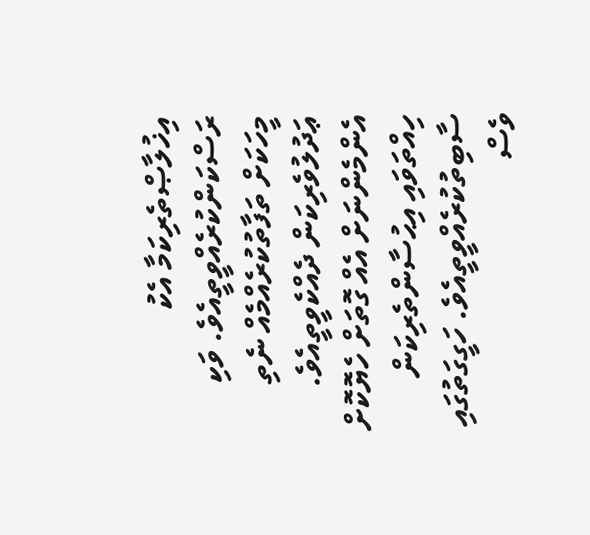އިޚުލާޞްތެރިކަމާ އެކު ރަސްކަންކުރެއްވީތީއެވެ. ވަކި މީހަކަށް ތަފާތުކުރެއްމެއް ނެތި ޢަދުލުވެރިކަން ދެއްކެވީތީއެވެ. އެންމެންނަށް އެއް ގޮތަށް ހެޔޮކޮށް ހިއްތަވައި އިޙުސާންތެރިކަން ސާބިތުކުރެއްވީތީއެވެ. ހަގީގަތުގައި ވެސް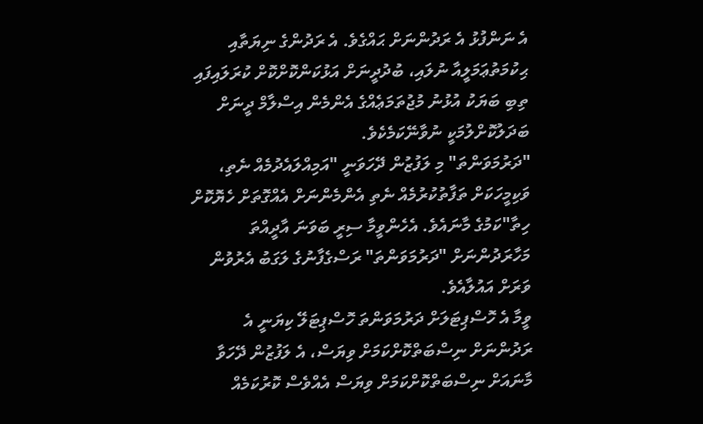އެ ނަންފުޅު އެ ރަދުންނަށް ޙައްގެވެ. އެ ރަދުންގެ ނިޔަތާއި ޙިކުމަތުޢަމަލީއާ ނުލައި، ބުދުދީނަށް އަޅުކަންކޮށްކޮށް ކުރަލައިފައި ތިބި ބަޔަކު އުޅުނު މުޖުތަމަޢެއްގެ އެންމެން އިސްލާމް ދީނަށް ބަދަލުކޮށްލުމަކީ ނުވާނޭކަމެކެވެ.
"ދަރުމަވަންތަ" މި ލަފުޒުން ދޭހަވަނީ "އަމިއްލައެދުމެއް ނެތި، ވަކިމީހަކަށް ތަފާތުކުރުމެއް ނެތި އެންމެންނަށް އެއްގޮތަށް ހެޔޮކޮށް ހިތާ"ކަމުގެ މާނައެވެ. އެހެންވީމާ ސިރީ ބަވަނަ އާދީއްތަ މަހާރަދުންނަށް "ދަރުމަވަންތަ" ރަސްގެފާނުގެ ލަގަބު އެރުވުން ވަރަށް އައުލާއެވެ.
ވީމާ އެ ހޮސްޕިޓަލަށް ދަރުމަވަންތަ ހޮސްޕިޓަލޭ ކިޔަނީ އެ ރަދުންނަށް ނިސްބަތްކޮށްކަމަށް ވިޔަސް، އެ ލަފުޒުން ދޭހަވާ މާނައަށް ނިސްބަތްކޮށްކަމަށް ވިޔަސް އެއްވެސް ކޮރުކަމެއް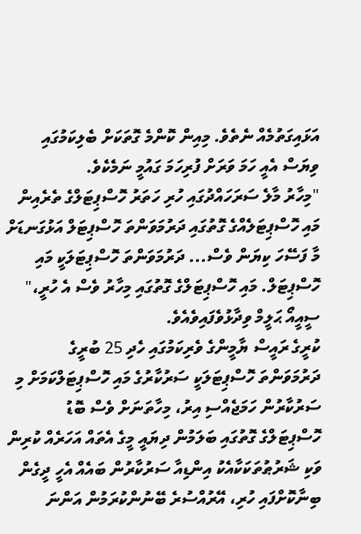އަޅައިގަތުމެއް ނެތެވެ. މިއިން ކޮންމެ ގޮތަކަށް ބެލިކަމުގައި ވިޔަސް އެއީ ހަމަ ވަރަށް ފުރިހަމަ ގައުމީ ނަމެކެވެ.
"މިހާރު މާލެ ސަރަހައްދުގައި ހުރި ހަތަރު ހޮސްޕިޓަލްގެ ތެރެއިން މައި ހޮސްޕިޓަލެއްގެ ގޮތުގައި ދަރުމަވަންތަ ހޮސްޕިޓަލް އަޅުގަނޑަށް މާ ފަސޭހަ ކިޔަން ވެސް... ދަރުމަވަންތަ ހޮސްޕިޓަލަކީ މައި ހޮސްޕިޓަލް. މައި ހޮސްޕިޓަލްގެ ގޮތުގައި މިހާރު ވެސް އެ ހުރީ،" ސީއީއޯ ޙަލީމް ވިދާޅުވެފައިވެއެވެ.
ކުރީގެ ރައީސް ޔާމީންގެ ވެރިކަމުގައި ހެދި 25 ބުރީގެ ދަރުމަވަންތަ ހޮސްޕިޓަލަކީ ސަރުކާރުގެ މައި ހޮސްޕިޓަލްކަމަށް މި ސަރުކާރުން ހަމަޖެއްސި އިރު، މިހާތަނަށް ވެސް ބޮޑު ހޮސްޕިޓަލްގެ ގޮތުގައި ބަލަމުން ދިޔައީ މީގެ އެތައް އަހަރެއް ކުރިން ވަކި ޝަރުޠުތަކަކާއެކު އިންޑިއާ ސަރުކާރުން ބައެއް އެހީ ދީގެން ބިނާކޮށްފައި ހުރި، އޭރުއްސުރެ ބޭނުންކުރަމުން އަންނަ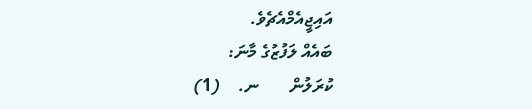އައިޖީއެމްއެޗެވެ.
ބައެއް ލަފުޒުގެ މާނަ:
ކުރަލުން       ނ.    (1)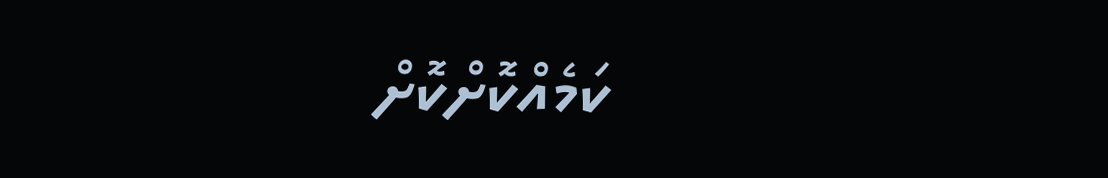ކަމެއްކޮށްކޮށް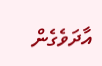އާދަވެގެން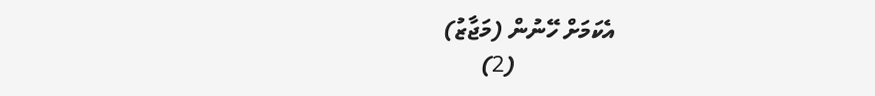އެކަމަށް ހޭނުން (މަޖާޒު)
                 (2)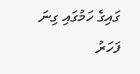ގައިގެ ހަމުގައި ގިނަ ފަހަރު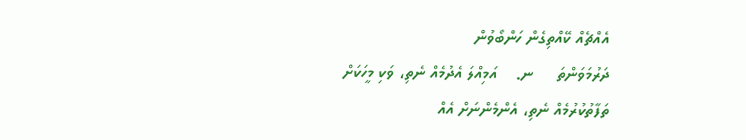އެއްޗެއް ކޭއްތިގެން ހަންބޯވުން
ދަރުމަވަންތަ     ނ.    އަމިއްލަ އެދުމެއް ނެތި، ވަކި މީހަކަށް ތަފާތުކުރުމެއް ނެތި، އެންމެންނަށް އެއް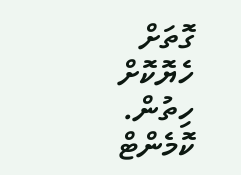ގޮތަށް ހެޔޮކޮށް ހިތުން.
ކޮމެންޓް